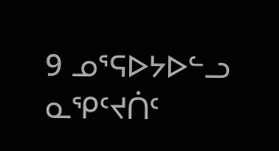9 ᓄᕐᕋᐅᔭᐅᓪᓗ ᓇᕿᑦᔪᑏᑦ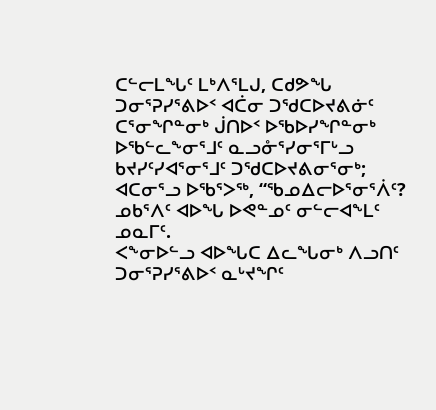ᑕᓪᓕᒪᖓᑦ ᒪᒃᐱᕐᒪᒍ, ᑕᑯᕗᖓ ᑐᓂᕐᕈᓯᕐᕕᐅᑉ ᐊᑖᓂ ᑐᖁᑕᐅᔪᕕᓃᑦ ᑕᕐᓂᖏᓐᓂᒃ ᒎᑎᐅᑉ ᐅᖃᐅᓯᖏᓐᓂᒃ ᐅᖃᓪᓚᖕᓂᕐᒧᑦ ᓇᓗᓁᕐᓯᓂᕐᒥᒡᓗ ᑲᔪᓯᑦᓯᐊᕐᓂᕐᒧᑦ ᑐᖁᑕᐅᔪᕕᓂᕐᓂᒃ;
ᐊᑕᓂᕐᓗ ᐅᖃᕐᐳᖅ, “ᖃᓄᐃᓕᐅᕐᓂᕐᐲᑦ? ᓄᑲᕐᐱᑦ ᐊᐅᖓ ᐅᕙᓐᓄᑦ ᓂᓪᓕᐊᖕᒪᑦ ᓄᓇᒥᑦ.
ᐸᖕᓂᐅᓪᓗ ᐊᐅᖓᑕ ᐃᓚᖓᓂᒃ ᐱᓗᑎᑦ ᑐᓂᕐᕈᓯᕐᕕᐅᑉ ᓇᒡᔪᖏᑦ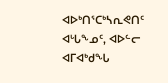ᐊᐅᒃᑎᕐᑕᒃᓴᕆᕙᑎᑦ ᐊᒡᒐᖕᓄᑦ, ᐊᐅᓪᓕ ᐊᒥᐊᒃᑯᖓ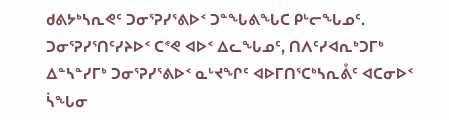ᑯᕕᔭᒃᓴᕆᕙᑦ ᑐᓂᕐᕈᓯᕐᕕᐅᑉ ᑐᓐᖓᕕᖓᑕ ᑭᒡᓕᖓᓄᑦ.
ᑐᓂᕐᕈᓯᕐᑎᑦᓯᔨᐅᑉ ᑕᕝᕙ ᐊᐅᑉ ᐃᓚᖓᓄᑦ, ᑎᐱᑦᓯᐊᕆᒃᑐᒥᒃ ᐃᓐᓴᓐᓯᒥᒃ ᑐᓂᕐᕈᓯᕐᕕᐅᑉ ᓇᒡᔪᖏᑦ ᐊᐅᒥᑎᕐᑕᒃᓴᕆᕔᑦ ᐊᑕᓂᐅᑉ ᓵᖓᓂ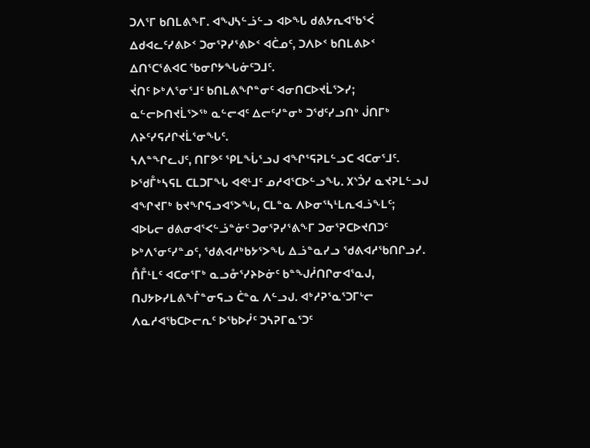ᑐᐱᕐᒥ ᑲᑎᒪᕕᖕᒥ. ᐊᖑᓴᓪᓘᓪᓗ ᐊᐅᖓ ᑯᕕᔭᕆᐊᖃᕐᐹ ᐃᑯᐊᓚᑦᓯᕕᐅᑉ ᑐᓂᕐᕈᓯᕐᕕᐅᑉ ᐊᑖᓄᑦ, ᑐᐱᐅᑉ ᑲᑎᒪᕕᐅᑉ ᐃᑎᕐᑕᕐᕕᐊᑕ ᖃᓂᒋᔭᖓᓃᑦᑐᒧᑦ.
ᔫᑎᑦ ᐅᒃᐱᕐᓂᕐᒧᑦ ᑲᑎᒪᕕᖏᓐᓂᑦ ᐊᓂᑎᑕᐅᔪᒫᕐᐳᓯ; ᓇᓪᓕᐅᑎᔪᒫᕐᐳᖅ ᓇᓪᓕᐊᑦ ᐃᓕᑦᓯᓐᓂᒃ ᑐᖁᑦᓯᓗᑎᒃ ᒎᑎᒥᒃ ᐱᔨᑦᓯᕋᓱᒋᔪᒫᕐᓂᖓᑦ.
ᓴᐱᓐᖏᓚᒍᑦ, ᑎᒥᕗᑦ ᕿᒪᖔᕐᓗᒍ ᐊᖏᕐᕋᕈᒪᓪᓗᑕ ᐊᑕᓂᕐᒧᑦ.
ᐅᖁᒤᒃᓴᕋᒪ ᑕᒪᑐᒥᖓ ᐊᕙᒻᒧᑦ ᓄᓱᐊᕐᑕᐅᓪᓗᖓ. ᙭ᔅᑑᓯ ᓇᔪᕈᒪᓪᓗᒍ ᐊᖏᔪᒥᒃ ᑲᔪᖏᕋᓗᐊᕐᐳᖓ, ᑕᒪᓐᓇ ᐱᐅᓂᕐᓴᒻᒪᕆᐊᓘᖕᒪᑦ;
ᐊᐅᒐᓕ ᑯᕕᓂᐊᕐᐸᓪᓘᓐᓃᑦ ᑐᓂᕐᕈᓯᕐᕕᖕᒥ ᑐᓂᕐᕈᑕᐅᔪᑎᑐᑦ ᐅᒃᐱᕐᓂᑦᓯᓐᓄᑦ, ᖁᕕᐊᓱᒃᑲᔭᕐᐳᖓ ᐃᓘᓐᓇᓯᓗ ᖁᕕᐊᓱᖃᑎᒋᓗᓯ.
ᑍᒤᒻᒪᑦ ᐊᑕᓂᕐᒥᒃ ᓇᓗᓁᕐᓯᔨᐅᓃᑦ ᑲᓐᖑᓲᑎᒋᓂᐊᕐᓇᒍ, ᑎᒍᔭᐅᓯᒪᕕᖕᒦᓐᓂᕋᓗ ᑖᓐᓇ ᐱᓪᓗᒍ. ᐊᒃᓱᕈᕐᓇᕐᑐᒥᒡᓕ ᐱᓇᓱᐊᖃᑕᐅᓕᕆᑦ ᐅᖃᐅᓰᑦ ᑐᓴᕈᒥᓇᕐᑐᑦ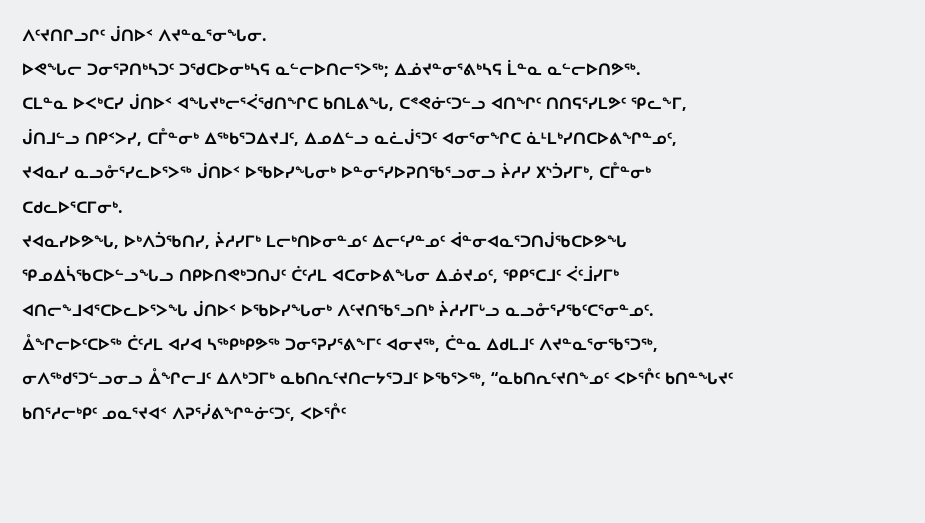ᐱᑦᔪᑎᒋᓗᒋᑦ ᒎᑎᐅᑉ ᐱᔪᓐᓇᕐᓂᖓᓂ.
ᐅᕙᖓᓕ ᑐᓂᕐᕈᑎᒃᓴᑐᑦ ᑐᖁᑕᐅᓂᒃᓴᕋ ᓇᓪᓕᐅᑎᓕᕐᐳᖅ; ᐃᓅᔪᓐᓂᕐᕕᒃᓴᕋ ᒫᓐᓇ ᓇᓪᓕᐅᑎᕗᖅ.
ᑕᒪᓐᓇ ᐅᐸᒃᑕᓯ ᒎᑎᐅᑉ ᐊᖓᔪᒃᓕᕐᐹᖁᑎᖏᑕ ᑲᑎᒪᕕᖓ, ᑕᕝᕙᓃᑦᑐᓪᓗ ᐊᑎᖏᑦ ᑎᑎᕋᕐᓯᒪᕗᑦ ᕿᓚᖕᒥ, ᒎᑎᒧᓪᓗ ᑎᑭᑉᐳᓯ, ᑕᒤᓐᓂᒃ ᐃᖅᑲᕐᑐᐃᔪᒧᑦ, ᐃᓄᐃᓪᓗ ᓇᓛᒎᕐᑐᑦ ᐊᓂᕐᓂᖏᑕ ᓈᒻᒪᒃᓯᑎᑕᐅᕕᖏᓐᓄᑦ,
ᔪᐊᓇᓯ ᓇᓗᓁᕐᓯᓚᐅᕐᐳᖅ ᒎᑎᐅᑉ ᐅᖃᐅᓯᖓᓂᒃ ᐅᓐᓂᕐᓯᐅᕈᑎᖃᕐᓗᓂᓗ ᔩᓱᓯ ᙭ᔅᑑᓯᒥᒃ, ᑕᒤᓐᓂᒃ ᑕᑯᓚᐅᕐᑕᒥᓂᒃ.
ᔪᐊᓇᓯᐅᕗᖓ, ᐅᒃᐱᑑᖃᑎᓯ, ᔩᓱᓯᒥᒃ ᒪᓕᒃᑎᐅᓂᓐᓄᑦ ᐃᓕᑦᓯᓐᓄᑦ ᐋᓐᓂᐊᓇᕐᑐᑎᒎᖃᑕᐅᕗᖓ ᕿᓄᐃᓵᖃᑕᐅᓪᓗᖓᓗ ᑎᑭᐅᑎᕙᒃᑐᑎᒍᑦ ᑖᑦᓱᒪ ᐊᑕᓂᐅᕕᖓᓂ ᐃᓅᔪᓄᑦ, ᕿᑭᕐᑕᒧᑦ ᐹᑦᒨᓯᒥᒃ ᐊᑎᓕᖕᒧᐊᕐᑕᐅᓚᐅᕐᐳᖓ ᒎᑎᐅᑉ ᐅᖃᐅᓯᖓᓂᒃ ᐱᑦᔪᑎᖃᕐᓗᑎᒃ ᔩᓱᓯᒥᒡᓗ ᓇᓗᓁᕐᓯᖃᑦᑕᕐᓂᓐᓄᑦ.
ᐂᖏᓕᐅᑦᑕᐅᖅ ᑖᑦᓱᒪ ᐊᓯᐊ ᓴᖅᑭᒃᑭᕗᖅ ᑐᓂᕐᕈᓯᕐᕕᖕᒥᑦ ᐊᓂᔪᖅ, ᑖᓐᓇ ᐃᑯᒪᒧᑦ ᐱᔪᓐᓇᕐᓂᖃᕐᑐᖅ, ᓂᐱᖅᑯᕐᑐᓪᓗᓂᓗ ᐂᖏᓕᒧᑦ ᐃᐱᒃᑐᒥᒃ ᓇᑲᑎᕆᑦᔪᑎᓕᔭᕐᑐᒧᑦ ᐅᖃᕐᐳᖅ, “ᓇᑲᑎᕆᑦᔪᑎᖕᓄᑦ ᐸᐅᕐᒊᑦ ᑲᑎᓐᖓᔪᑦ ᑲᑎᕐᓱᓕᒃᑭᑦ ᓄᓇᕐᔪᐊᑉ ᐱᕈᕐᓰᕕᖏᓐᓃᑦᑐᑦ, ᐸᐅᕐᒊᑦ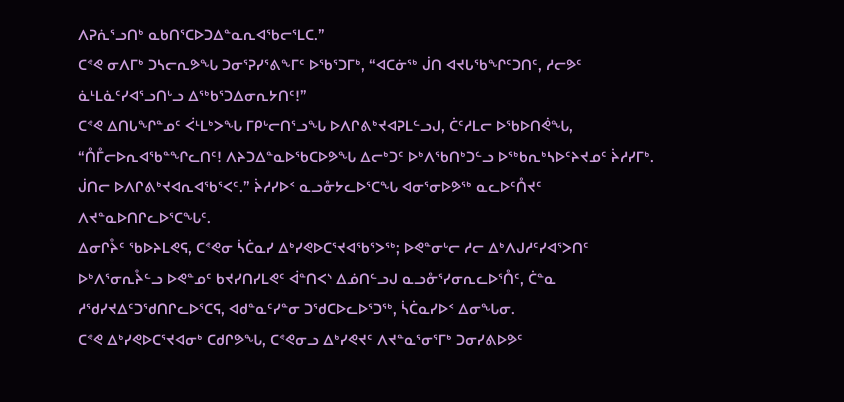ᐱᕈᕇᕐᓗᑎᒃ ᓇᑲᑎᕐᑕᐅᑐᐃᓐᓇᕆᐊᖃᓕᕐᒪᑕ.”
ᑕᕝᕙ ᓂᐱᒥᒃ ᑐᓴᓕᕆᕗᖓ ᑐᓂᕐᕈᓯᕐᕕᖕᒥᑦ ᐅᖃᕐᑐᒥᒃ, “ᐊᑕᓃᖅ ᒎᑎ ᐊᔪᒐᖃᖏᑦᑐᑎᑦ, ᓱᓕᕗᑦ ᓈᒻᒪᓈᑦᓯᐊᕐᓗᑎᒡᓗ ᐃᖅᑲᕐᑐᐃᓂᕆᔭᑎᑦ!”
ᑕᕝᕙ ᐃᑎᒐᖏᓐᓄᑦ ᐹᒻᒪᒃᐳᖓ ᒥᑭᒡᓕᑎᕐᓗᖓ ᐅᐱᒋᕕᒃᔪᐊᕈᒪᓪᓗᒍ, ᑖᑦᓱᒪᓕ ᐅᖃᐅᑎᕚᖓ, “ᑍᒤᓕᐅᕆᐊᖃᓐᖏᓚᑎᑦ! ᐱᔨᑐᐃᓐᓇᐅᖃᑕᐅᕗᖓ ᐃᓕᒃᑐᑦ ᐅᒃᐱᖃᑎᒃᑐᓪᓗ ᐅᖅᑲᕆᒃᓴᐅᑦᔨᔪᓄᑦ ᔩᓱᓯᒥᒃ. ᒎᑎᓕ ᐅᐱᒋᕕᒃᔪᐊᕆᐊᖃᕐᐸᑦ.” ᔩᓱᓯᐅᑉ ᓇᓗᓁᔭᓚᐅᕐᑕᖓ ᐊᓂᕐᓂᐅᕗᖅ ᓇᓚᐅᑦᑍᔪᑦ ᐱᔪᓐᓇᐅᑎᒋᓚᐅᕐᑕᖓᑦ.
ᐃᓂᒋᔧᑦ ᖃᐅᔨᒪᕙᕋ, ᑕᕝᕙᓂ ᓵᑖᓇᓯ ᐃᒃᓯᕙᐅᑕᕐᔪᐊᖃᕐᐳᖅ; ᐅᕙᓐᓂᒡᓕ ᓱᓕ ᐃᒃᐱᒍᓱᑦᓯᐊᕐᐳᑎᑦ ᐅᒃᐱᕐᓂᕆᔧᓪᓗ ᐅᕙᓐᓄᑦ ᑲᔪᓯᑎᓯᒪᕙᑦ ᐋᓐᑎᐸᔅ ᐃᓅᑎᓪᓗᒍ ᓇᓗᓁᕐᓯᓂᕆᓚᐅᕐᑍᑦ, ᑖᓐᓇ ᓱᖁᓯᔪᐃᑦᑐᖁᑎᒋᓚᐅᕐᑕᕋ, ᐊᑯᓐᓇᑦᓯᓐᓂ ᑐᖁᑕᐅᓚᐅᕐᑐᖅ, ᓵᑖᓇᓯᐅᑉ ᐃᓂᖓᓂ.
ᑕᕝᕙ ᐃᒃᓯᕙᐅᑕᕐᔪᐊᓂᒃ ᑕᑯᒋᕗᖓ, ᑕᕝᕙᓂᓗ ᐃᒃᓯᕙᔪᑦ ᐱᔪᓐᓇᕐᓂᕐᒥᒃ ᑐᓂᓯᕕᐅᕗᑦ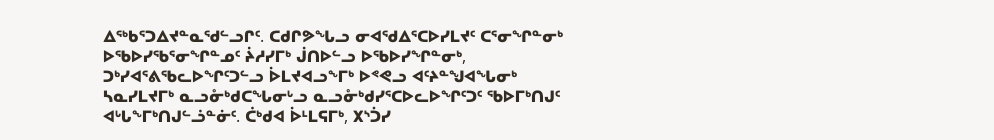ᐃᖅᑲᕐᑐᐃᔪᓐᓇᖁᓪᓗᒋᑦ. ᑕᑯᒋᕗᖓᓗ ᓂᐊᖁᐃᕐᑕᐅᓯᒪᔪᑦ ᑕᕐᓂᖏᓐᓂᒃ ᐅᖃᐅᓯᖃᕐᓂᖏᓐᓄᑦ ᔩᓱᓯᒥᒃ ᒎᑎᐅᓪᓗ ᐅᖃᐅᓯᖏᓐᓂᒃ, ᑐᒃᓯᐊᕐᕕᖃᓚᐅᖏᑦᑐᓪᓗ ᐆᒪᔪᐊᓗᖕᒥᒃ ᐅᕝᕙᓗ ᐊᑦᔨᓐᖑᐊᖓᓂᒃ ᓴᓇᓯᒪᔪᒥᒃ ᓇᓗᓁᒃᑯᑕᖓᓂᒡᓗ ᓇᓗᓁᒃᑯᓯᕐᑕᐅᓚᐅᖏᑦᑐᑦ ᖃᐅᒥᒃᑎᒍᑦ ᐊᒡᒐᖕᒥᒃᑎᒍᓪᓘᓐᓃᑦ. ᑖᒃᑯᐊ ᐆᒻᒪᕋᒥᒃ, ᙭ᔅᑑᓯ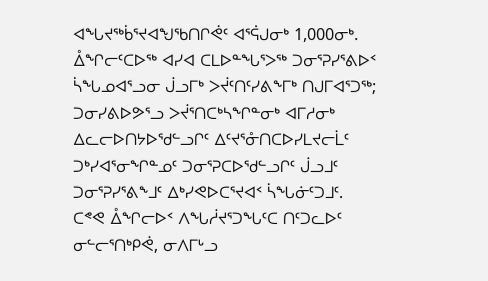ᐊᖓᔪᖅᑳᕐᔪᐊᖑᖃᑎᒋᕚᑦ ᐊᕐᕌᒍᓂᒃ 1,000ᓂᒃ.
ᐂᖏᓕᑦᑕᐅᖅ ᐊᓯᐊ ᑕᒪᐅᓐᖓᕐᐳᖅ ᑐᓂᕐᕈᓯᕐᕕᐅᑉ ᓵᖓᓄᐊᕐᓗᓂ ᒎᓗᒥᒃ ᐳᔫᑦᑎᑦᓯᕕᖕᒥᒃ ᑎᒍᒥᐊᕐᑐᖅ; ᑐᓂᓯᕕᐅᕗᕐᓗ ᐳᔫᕐᑎᑕᒃᓴᖏᓐᓂᒃ ᐊᒥᓱᓂᒃ ᐃᓚᓕᐅᑎᔭᐅᖁᓪᓗᒋᑦ ᐃᑦᔪᕐᓁᑎᑕᐅᓯᒪᔪᓕᒫᑦ ᑐᒃᓯᐊᕐᓂᖏᓐᓄᑦ ᑐᓂᕐᕈᑕᐅᖁᓪᓗᒋᑦ ᒎᓗᒧᑦ ᑐᓂᕐᕈᓯᕐᕕᖕᒧᑦ ᐃᒃᓯᕙᐅᑕᕐᔪᐊᑉ ᓵᖓᓃᑦᑐᒧᑦ.
ᑕᕝᕙ ᐂᖏᓕᐅᑉ ᐱᖓᓲᔪᕐᑐᖓᑦᑕ ᑎᑦᑐᓚᐅᑦ ᓂᓪᓕᕐᑎᒃᑭᕚ, ᓂᐱᒥᒡᓗ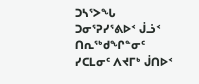ᑐᓴᕐᐳᖓ ᑐᓂᕐᕈᓯᕐᕕᐅᑉ ᒎᓘᑉ ᑎᕆᖅᑯᖏᓐᓂᑦ ᓯᑕᒪᓂᑦ ᐱᔪᒥᒃ ᒎᑎᐅᑉ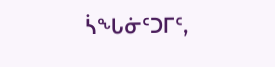ᓵᖓᓃᑦᑐᒥᑦ,